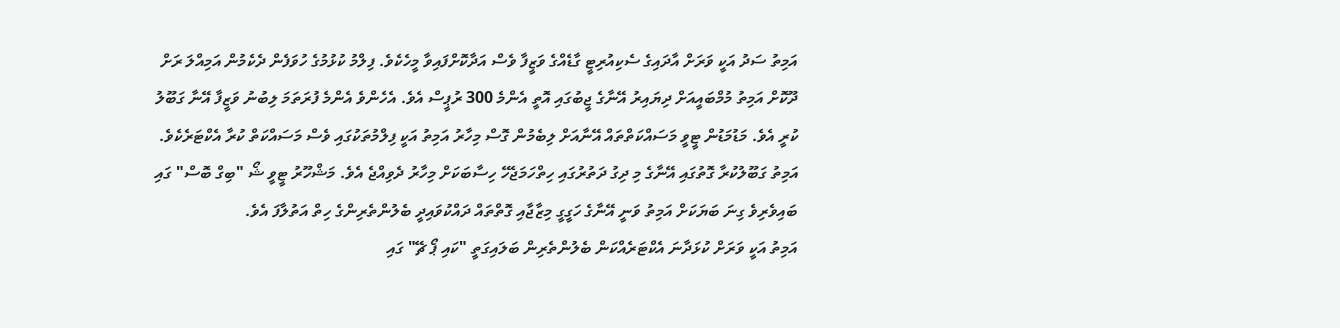އަމިތު ސަދު އަކީ ވަރަށް އާދައިގެ ސެކިއުރިޓީ ގާޑެއްގެ ވަޒީފާ ވެސް އަދާކޮށްފައިވާ މީހެކެވެ. ފިލްމު ކުޅުމުގެ ހުވަފެން ދެކެމުން އަމިއްލަ ރަށް ދޫކޮށް އަމިތު މުމްބައީއަށް ދިޔައިރު އޭނާގެ ޖީބުގައި އޮތީ އެންމެ 300 ރުޕީސް އެވެ. އެހެންވެ އެންމެ ފުރަތަމަ ލިބުނު ވަޒީފާ އޭނާ ގަބޫލު ކުރީ އެވެ. މަޑުމަޑުން ޓީވީ މަސައްކަތްތައް އޭނާއަށް ލިބެމުން ގޮސް މިހާރު އަމިތު އަކީ ފިލްމުތަކުގައި ވެސް މަސައްކަތް ކުރާ އެކްޓަރެކެވެ.
އަމިތު ގަބޫލުކުރާ ގޮތުގައި އޭނާގެ މި ދިގު ދަތުރުގައި ހިތްހަމަޖެހޭ ހިސާބަކަށް މިހާރު ދެވިއްޖެ އެވެ. މަޝްހޫރު ޓީވީ ޝޯ "ބިގް ބޮސް" ގައި ބައިވެރިވެ ގިނަ ބަޔަކަށް އަމިތު ވަނީ އޭނާގެ ހަގީގީ މިޒާޖާއި ގޮތްތައް ދައްކުވައިދީ ބެލުންތެރިންގެ ހިތް އަތުލާފަ އެވެ.
އަމިތު އަކީ ވަރަށް ކުޅަދާނަ އެކްޓަރެއްކަން ބެލުންތެރިން ބަލައިގަތީ "ކައި ޕޯ ޗޭ" ގައި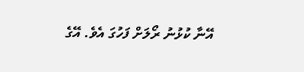އޭނާ ކުޅުނު ރޯލަށް ފަހުގަ އެވެ. އޭގެ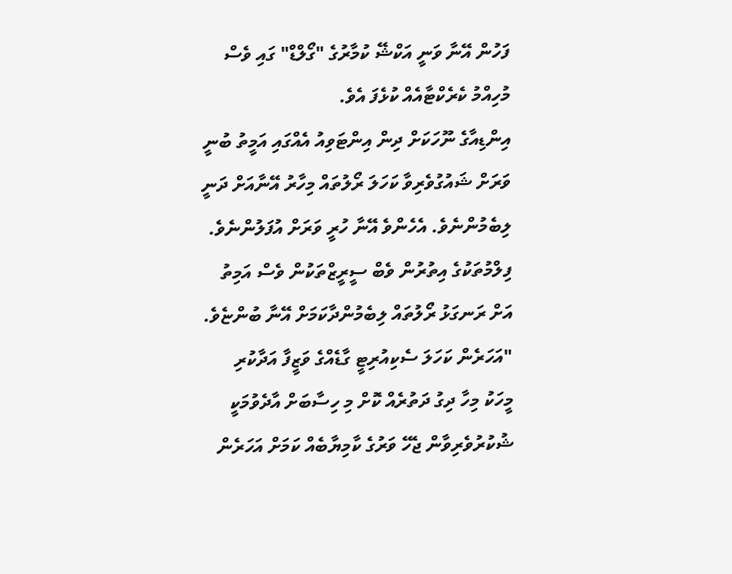ފަހުން އޭނާ ވަނީ އަކްޝޭ ކުމާރުގެ "ގޯލްޑް" ގައި ވެސް މުހިއްމު ކެރެކްޓާއެއް ކުޅެފަ އެވެ.
އިންޑިއާގެ ނޫހަކަށް ދިން އިންޓަވިއު އެއްގައި އަމީތު ބުނީ ވަރަށް ޝައުގުވެރިވާ ކަހަލަ ރޯލުތައް މިހާރު އޭނާއަށް ދަނީ ލިބެމުންނެވެ. އެހެންވެ އޭނާ ހުރީ ވަރަށް އުފަލުންނެވެ. ފިލްމުތަކުގެ އިތުރުން ވެބް ސީރީޒްތަކުން ވެސް އަމިތު އަށް ރަނގަޅު ރޯލުތައް ލިބެމުންދާކަމަށް އޭނާ ބުންޏެވެ.
"އަހަރެން ކަހަލަ ސެކިއުރިޓީ ގާޑެއްގެ ވަޒީފާ އަދާކުރި މީހަކު މިހާ ދިގު ދަތުރެއް ކޮށް މި ހިސާބަށް އާދެވުމަކީ ޝުކުރުވެރިވާން ޖެހޭ ވަރުގެ ކާމިޔާބެއް ކަމަށް އަހަރެން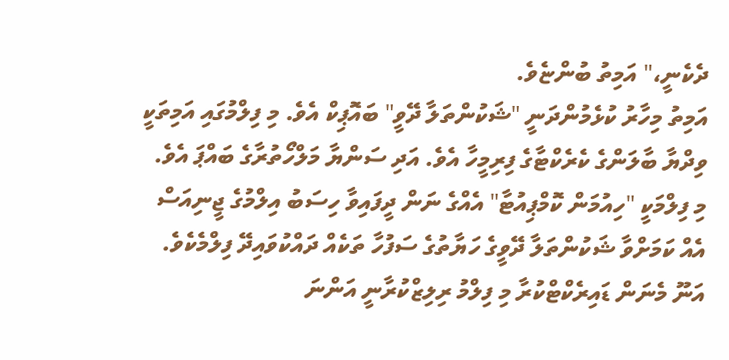ދެކެނީ،" އަމިތު ބުންޏެވެ.
އަމިތު މިހާރު ކުޅެމުންދަނީ "ޝަކުންތަލާ ދޭވީ" ބައޮޕިކް އެވެ. މި ފިލްމުގައި އަމިތަކީ ވިދްޔާ ބާލަންގެ ކެރެކްޓާގެ ފިރިމީހާ އެވެ. އަދި ސަންޔާ މަލްހޯތުރާގެ ބައްޕަ އެވެ. މި ފިލްމަކީ "ހިއުމަން ކޮމްޕިއުޓާ" އެއްގެ ނަން ދީފައިވާ ހިސަބު އިލްމުގެ ޖީނިއަސް އެއް ކަމަށްވާ ޝަކުންތަލާ ދޭވީގެ ހަޔާތުގެ ސަފުހާ ތަކެއް ދައްކުވައިދޭ ފިލްމެކެވެ. އަނޫ މެނަން ޑައިރެކްޓްކުރާ މި ފިލްމު ރިލިޒްކުރާނީ އަންނަ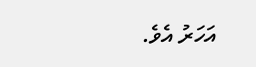އަހަރު އެވެ.